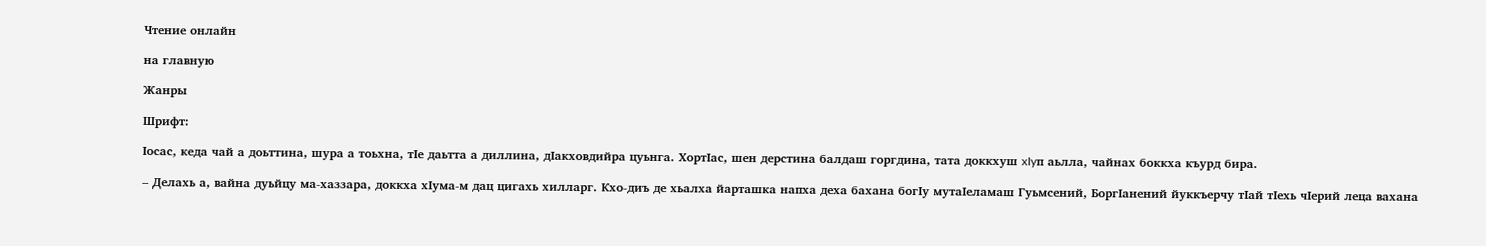Чтение онлайн

на главную

Жанры

Шрифт:

Iосас, кеда чай а доьттина, шура а тоьхна, тIе даьтта а диллина, дIакховдийра цуьнга. ХортIас, шен дерстина балдаш горгдина, тата доккхуш xIyп аьлла, чайнах боккха къурд бира.

– Делахь а, вайна дуьйцу ма-хаззара, доккха хIума-м дац цигахь хилларг. Кхо-диъ де хьалха йарташка напха деха бахана богIу мутаIеламаш Гуьмсений, БоргIанений йуккъерчу тIай тIехь чIерий леца вахана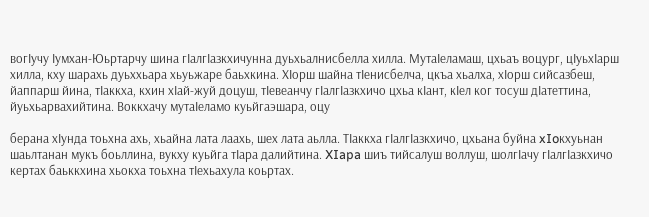вогIучу Iумхан-Юьртарчу шина гIалгIазкхичунна дуьхьалнисбелла хилла. МутаIеламаш, цхьаъ воцург, цIуьхIарш хилла, кху шарахь дуьххьара хьуьжаре баьхкина. ХIорш шайна тIенисбелча, цкъа хьалха, хIорш сийсазбеш, йаппарш йина, тIаккха, кхин хIай-жуй доцуш, тIевеанчу гIалгIазкхичо цхьа кIант, кIел ког тосуш дIатеттина, йуьхьарвахийтина. Воккхачу мутаIеламо куьйгаэшара, оцу

берана хIунда тоьхна ахь, хьайна лата лаахь, шех лата аьлла. ТIаккха гIалгIазкхичо, цхьана буйна xIoкхуьнан шаьлтанан мукъ боьллина, вукху куьйга тIара далийтина. XIapa шиъ тийсалуш воллуш, шолгIачу гIалгIазкхичо кертах баьккхина хьокха тоьхна тIехьахула коьртах.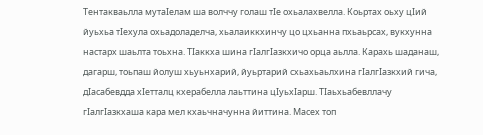Тентакваьлла мутаIелам ша волччу голаш тIе охьалахвелла. Коьртах оьху цIий йуьхьа тIехула охьадоладелча, хьалаиккхинчу цо цхьанна пхьаьрсах, вукхунна настарх шаьлта тоьхна. ТIаккха шина гIалгIазкхичо орца аьлла. Карахь шаданаш, дагарш, тоьпаш йолуш хьуьнхарий, йуьртарий схьахьаьлхина гIалгIазкхий гича, дIасабевдда хIетталц кхерабелла лаьттина цIуьхIарш. ТIаьхьабевллачу гIалгIазкхаша кара мел кхаьчначунна йиттина. Масех топ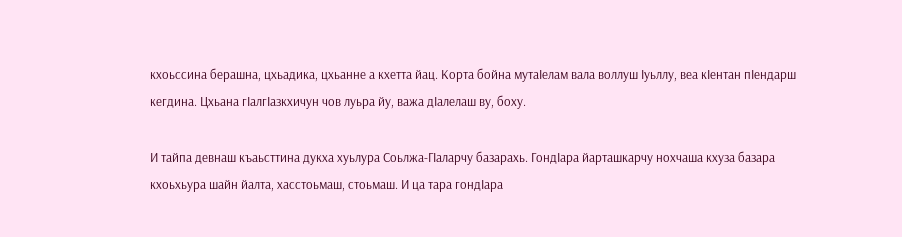кхоьссина берашна, цхьадика, цхьанне а кхетта йац. Корта бойна мутаIелам вала воллуш Iуьллу, веа кIентан пIендарш кегдина. Цхьана гIалгIазкхичун чов луьра йу, важа дIалелаш ву, боху.

И тайпа девнаш къаьсттина дукха хуьлура Соьлжа-ГIаларчу базарахь. ГондIара йарташкарчу нохчаша кхуза базара кхоьхьура шайн йалта, хасстоьмаш, стоьмаш. И ца тара гондIара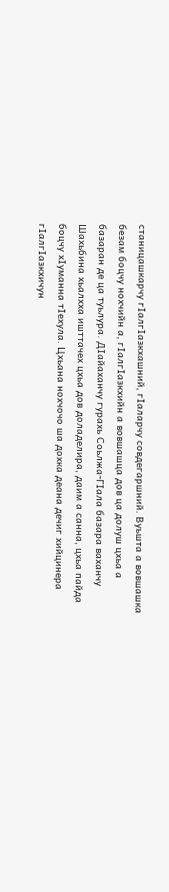станицашкарчу гIалгIазкхашний, гIаларчу совдегаршний. Вуьшта а вовшашка безам боцчу нохчийн а, гIалгIазкхийн а вовшашца дов ца долуш цхьа а базаран де ца туьлура. ДIайаханчу гурахь Соьлжа-ГIала базара ваханчу Шахьбина хьалхха ишттачех цхьа дов доладелира, даим а санна, цхьа пайда боцчу хIуманна тIехула. Цхьана нохчочо ша дохка деана дечиг хийцинера гIалгIазкхичун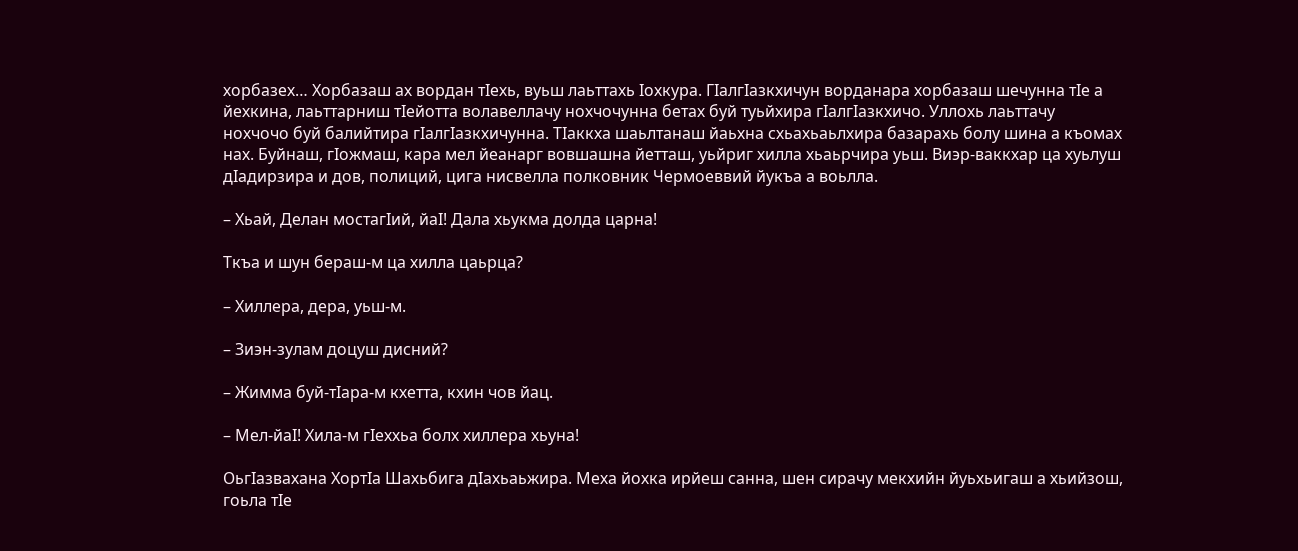хорбазех… Хорбазаш ах вордан тIехь, вуьш лаьттахь Iохкура. ГIалгIазкхичун ворданара хорбазаш шечунна тIе а йехкина, лаьттарниш тIейотта волавеллачу нохчочунна бетах буй туьйхира гIалгIазкхичо. Уллохь лаьттачу нохчочо буй балийтира гIалгIазкхичунна. ТIаккха шаьлтанаш йаьхна схьахьаьлхира базарахь болу шина а къомах нах. Буйнаш, гIожмаш, кара мел йеанарг вовшашна йетташ, уьйриг хилла хьаьрчира уьш. Виэр-ваккхар ца хуьлуш дIадирзира и дов, полиций, цига нисвелла полковник Чермоеввий йукъа а воьлла.

– Хьай, Делан мостагIий, йаI! Дала хьукма долда царна!

Ткъа и шун бераш-м ца хилла цаьрца?

– Хиллера, дера, уьш-м.

– Зиэн-зулам доцуш дисний?

– Жимма буй-тIара-м кхетта, кхин чов йац.

– Мел-йаI! Хила-м гIеххьа болх хиллера хьуна!

ОьгIазвахана ХортIа Шахьбига дIахьаьжира. Меха йохка ирйеш санна, шен сирачу мекхийн йуьхьигаш а хьийзош, гоьла тIе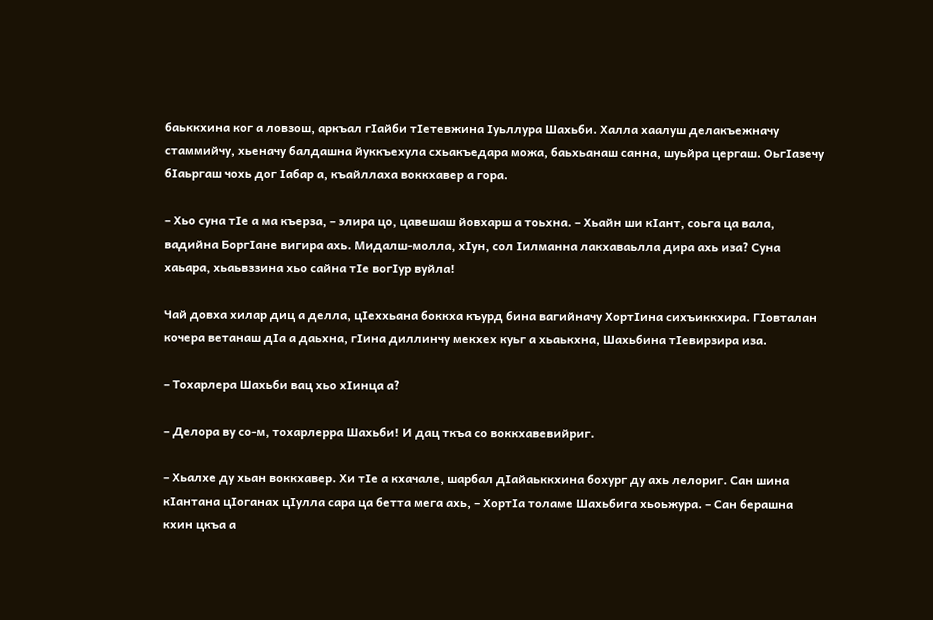баьккхина ког а ловзош, аркъал гIайби тIетевжина Iуьллура Шахьби. Халла хаалуш делакъежначу стаммийчу, хьеначу балдашна йуккъехула схьакъедара можа, баьхьанаш санна, шуьйра цергаш. ОьгIазечу бIаьргаш чохь дог Iабар а, къайллаха воккхавер а гора.

– Хьо суна тIе а ма къерза, – элира цо, цавешаш йовхарш а тоьхна. – Хьайн ши кIант, соьга ца вала, вадийна БоргIане вигира ахь. Мидалш-молла, хIун, сол Iилманна лакхаваьлла дира ахь иза? Суна хаьара, хьаьвззина хьо сайна тIе вогIур вуйла!

Чай довха хилар диц а делла, цIеххьана боккха къурд бина вагийначу ХортIина сихъиккхира. ГIовталан кочера ветанаш дIа а даьхна, гIина диллинчу мекхех куьг а хьаькхна, Шахьбина тIевирзира иза.

– Тохарлера Шахьби вац хьо хIинца а?

– Делора ву со-м, тохарлерра Шахьби! И дац ткъа со воккхавевийриг.

– Хьалхе ду хьан воккхавер. Хи тIе а кхачале, шарбал дIайаьккхина бохург ду ахь лелориг. Сан шина кIантана цIоганах цIулла сара ца бетта мега ахь, – ХортIа толаме Шахьбига хьоьжура. – Сан берашна кхин цкъа а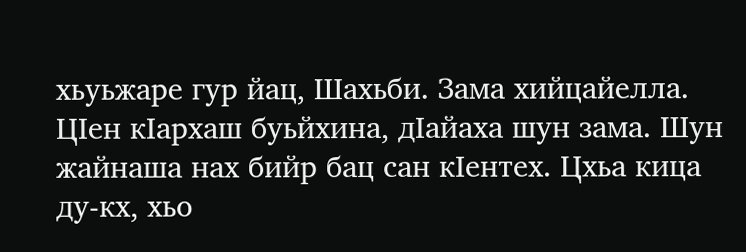хьуьжаре гур йац, Шахьби. Зама хийцайелла. ЦIен кIархаш буьйхина, дIайаха шун зама. Шун жайнаша нах бийр бац сан кIентех. Цхьа кица ду-кх, хьо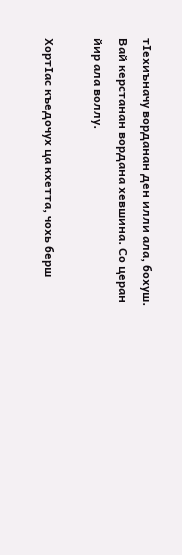тIехиъначу ворданан ден илли ала, бохуш. Вай керстанан вордана хевшина. Со церан йир ала воллу.

ХортIас къедочух ца кхетта, чохь берш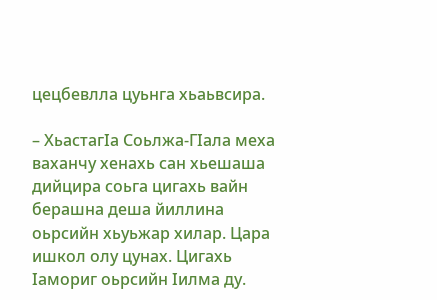цецбевлла цуьнга хьаьвсира.

– ХьастагIа Соьлжа-ГIала меха ваханчу хенахь сан хьешаша дийцира соьга цигахь вайн берашна деша йиллина оьрсийн хьуьжар хилар. Цара ишкол олу цунах. Цигахь Iамориг оьрсийн Iилма ду.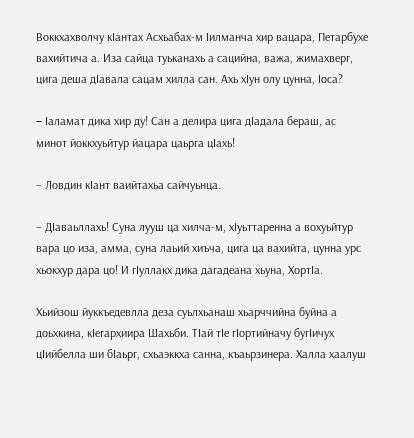Воккхахволчу кIантах Асхьабах-м Iилманча хир вацара, Петарбухе вахийтича а. Иза сайца туьканахь а сацийна, важа, жимахверг, цига деша дIавала сацам хилла сан. Ахь хIун олу цунна, Iоса?

– Iаламат дика хир ду! Сан а делира цига дIадала бераш, ас минот йоккхуьйтур йацара цаьрга цIахь!

– Ловдин кIант ваийтахьа сайчуьнца.

– ДIаваьллахь! Суна лууш ца хилча-м, хIуьттаренна а вохуьйтур вара цо иза, амма, суна лаьий хиъча, цига ца вахийта, цунна урс хьокхур дара цо! И гIуллакх дика дагадеана хьуна, ХортIа.

Хьийзош йуккъедевлла деза суьлхьанаш хьарччийна буйна а доьхкина, кIегархиира Шахьби. ТIай тIе гIортийначу бугIичух цIийбелла ши бIаьрг, схьаэккха санна, къаьрзинера. Халла хаалуш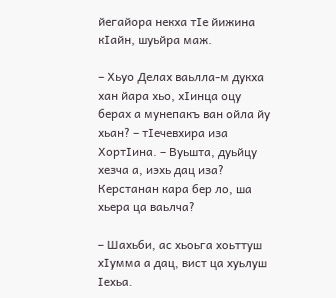йегайора некха тIе йижина кIайн, шуьйра маж.

– Хьуо Делах ваьлла-м дукха хан йара хьо, хIинца оцу берах а мунепакъ ван ойла йу хьан? – тIечевхира иза ХортIина. – Вуьшта, дуьйцу хезча а, иэхь дац иза? Керстанан кара бер ло, ша хьера ца ваьлча?

– Шахьби, ас хьоьга хоьттуш хIумма а дац, вист ца хуьлуш Iехьа.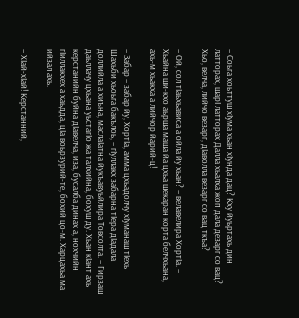– Соьга хоьттуш хIума хьан хIунда дац? Кху йуьртахь дин латторах, шарI латторах Далла хьалха жоп дала дезарг со вац? Хьо, велча, лийчо везарг, дIаволла везарг со вац ткъа?

– Ой, сол тIаьхьависа а ойла йу хьан? – велавелира ХортIа. – Хьайна ши-кхо аьрша маша йа цхьа шекаран корта белчхьана, ахь-м хьакха а лийчор йарий-ц!

– Забар – забар йу, ХортIа, амма цхьадолчу хIуманаш тIехь Шахьби хьоьга бакълоь, – гIуллакх забарна тIера дIадала доллийла а хиъна, маслаIатна йукъавуьйлира Товсолта. – Гирзаш даьллачу цхьана уьстагIо жа талхийна, бохуш ду. Хьан кIант ахь керстанийн буйна дIавелча, иза, бусалба динах а, нохчийн гIиллакхех а хаьдда, цIа воьрзурий-те, бохий цо-м. Харцахьа ма ийзал ахь.

– ХIай-хIай! Керстанний,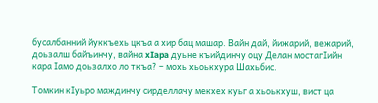бусалбанний йуккъехь цкъа а хир бац машар. Вайн дай, йижарий, вежарий, доьзалш байъинчу, вайна xIapa дуьне къийдинчу оцу Делан мостагIийн кара Iамо доьзалхо ло ткъа? – мохь хьоькхура Шахьбис.

Томкин кIуьро маждинчу сирделлачу мекхех куьг а хьоькхуш, вист ца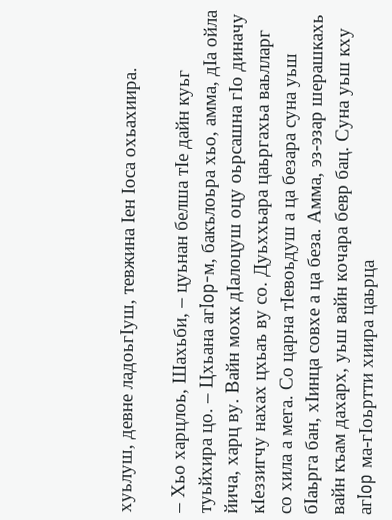хуьлуш, девне ладоьгIуш, тевжина Iен Iоса охьахиира.

– Хьо харцлоь, Шахьби, – цуьнан белша тIе дайн куьг туьйхира цо. – Цхьана aгIop-м, бакълоьра хьо, амма, дIа ойла йича, харц ву. Вайн мохк дIалоцуш оцу оьрсашна гIо диначу кIеззигчу нахах цхьаъ ву со. Дуьххьара цаьргахьа ваьлларг со хила а мега. Со царна тIевоьдуш а ца безара суна уьш бIаьрга бан, хIинца совхе а ца беза. Амма, эз-эзар шерашкахь вайн къам дахарх, уьш вайн кочара бевр бац. Суна уьш кху aгIop ма-гIоьртти хиира цаьрца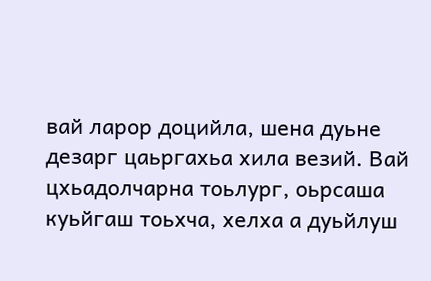вай ларор доцийла, шена дуьне дезарг цаьргахьа хила везий. Вай цхьадолчарна тоьлург, оьрсаша куьйгаш тоьхча, хелха а дуьйлуш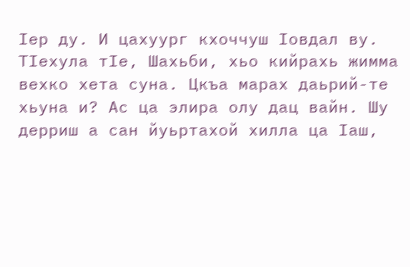Iер ду. И цахуург кхоччуш Iовдал ву. ТIехула тIе, Шахьби, хьо кийрахь жимма вехко хета суна. Цкъа марах даьрий-те хьуна и? Ас ца элира олу дац вайн. Шу дерриш а сан йуьртахой хилла ца Iаш,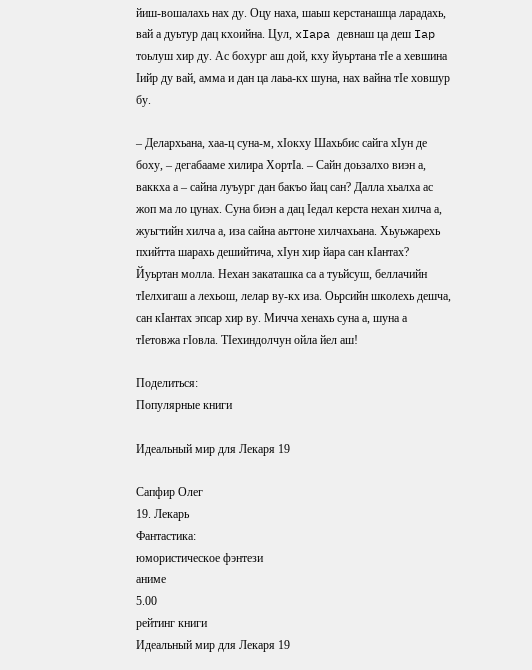йиш-вошалахь нах ду. Оцу наха, шаьш керстанашца ларадахь, вай а дуьтур дац кхоийна. Цул, xIapa девнаш ца деш Iap тоьлуш хир ду. Ас бохург аш дой, кху йуьртана тIе а хевшина Iийр ду вай, амма и дан ца лаьа-кх шуна, нах вайна тIе ховшур бу.

– Делархьана, хаа-ц суна-м, хIокху Шахьбис сайга хIун де боху, – дегабааме хилира ХортIа. – Сайн доьзалхо виэн а, ваккха а – сайна луъург дан бакъо йац сан? Далла хьалха ас жоп ма ло цунах. Суна биэн а дац Iедал керста нехан хилча а, жуьгтийн хилча а, иза сайна аьттоне хилчахьана. Хьуьжарехь пхийтта шарахь дешийтича, хIун хир йара сан кIантах? Йуьртан молла. Нехан закаташка са а туьйсуш, беллачийн тIелхигаш а лехьош, лелар ву-кх иза. Оьрсийн школехь дешча, сан кIантах эпсар хир ву. Мичча хенахь суна а, шуна а тIетовжа гIовла. ТIехиндолчун ойла йел аш!

Поделиться:
Популярные книги

Идеальный мир для Лекаря 19

Сапфир Олег
19. Лекарь
Фантастика:
юмористическое фэнтези
аниме
5.00
рейтинг книги
Идеальный мир для Лекаря 19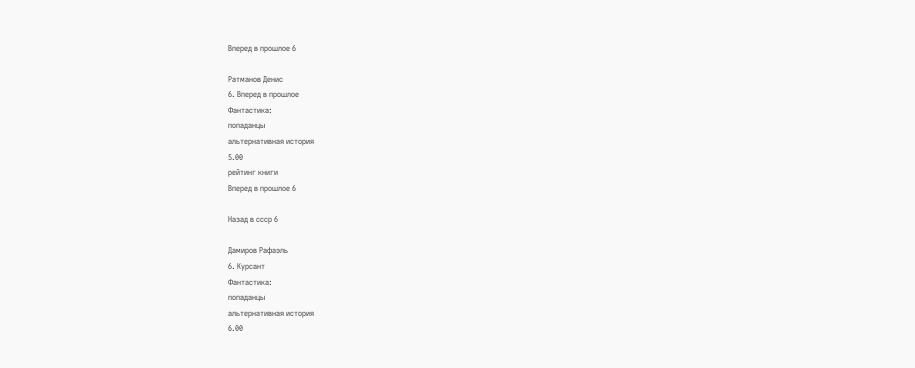Вперед в прошлое 6

Ратманов Денис
6. Вперед в прошлое
Фантастика:
попаданцы
альтернативная история
5.00
рейтинг книги
Вперед в прошлое 6

Назад в ссср 6

Дамиров Рафаэль
6. Курсант
Фантастика:
попаданцы
альтернативная история
6.00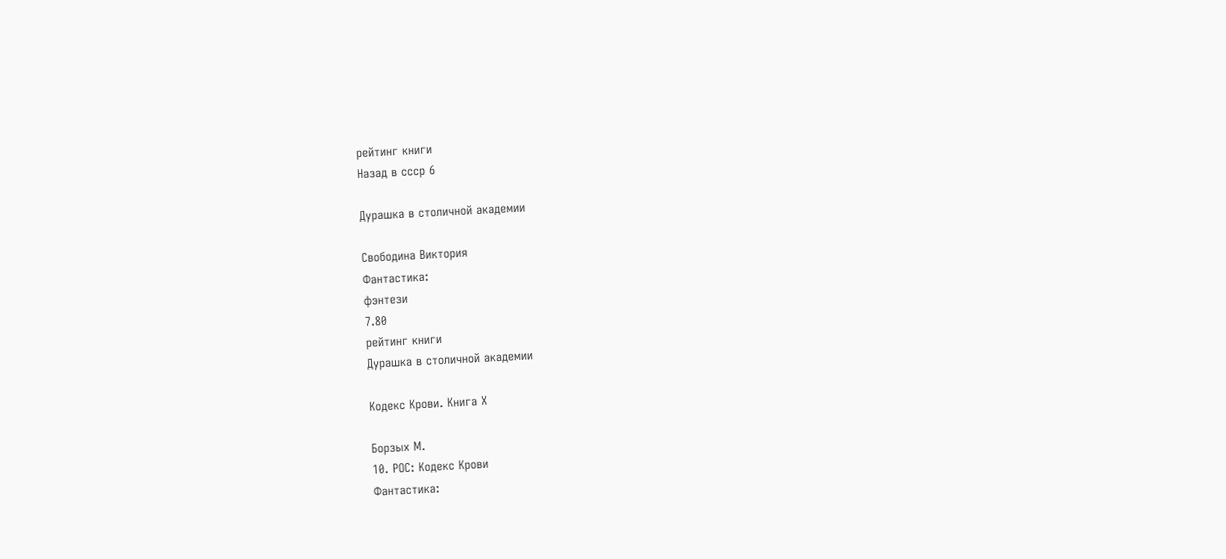рейтинг книги
Назад в ссср 6

Дурашка в столичной академии

Свободина Виктория
Фантастика:
фэнтези
7.80
рейтинг книги
Дурашка в столичной академии

Кодекс Крови. Книга Х

Борзых М.
10. РОС: Кодекс Крови
Фантастика: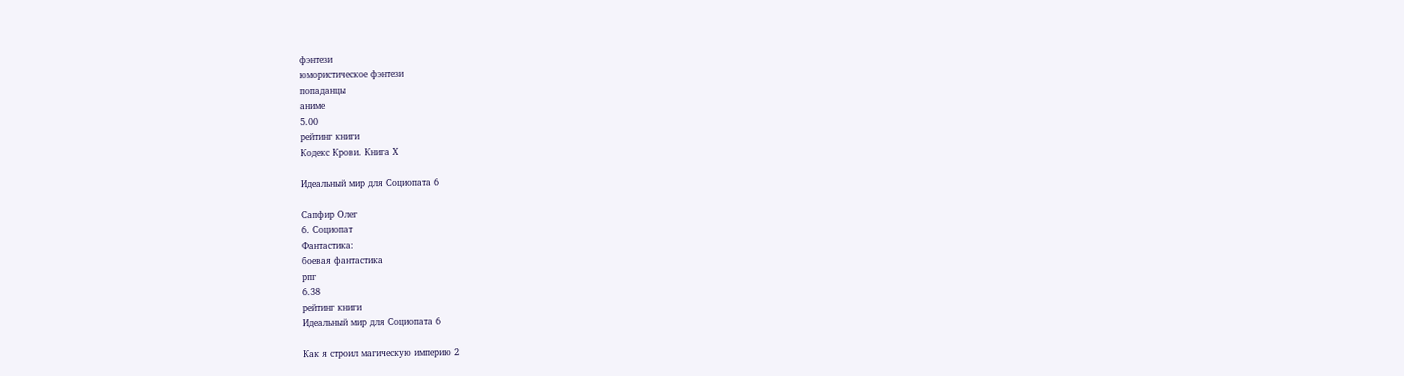фэнтези
юмористическое фэнтези
попаданцы
аниме
5.00
рейтинг книги
Кодекс Крови. Книга Х

Идеальный мир для Социопата 6

Сапфир Олег
6. Социопат
Фантастика:
боевая фантастика
рпг
6.38
рейтинг книги
Идеальный мир для Социопата 6

Как я строил магическую империю 2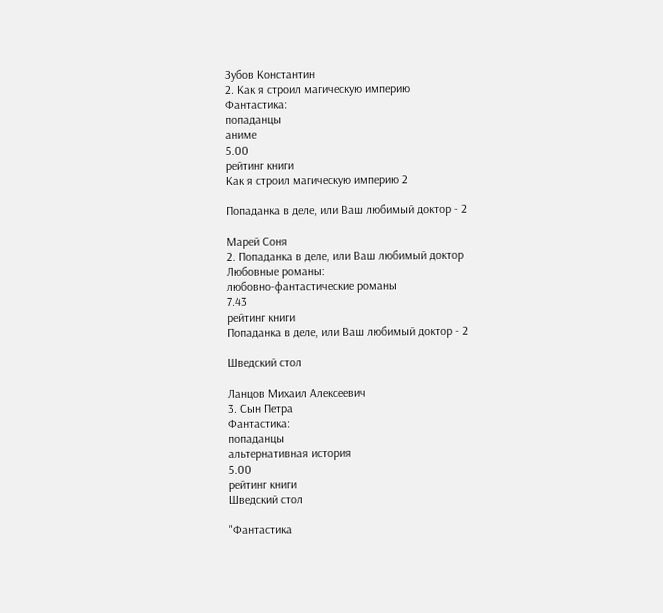Зубов Константин
2. Как я строил магическую империю
Фантастика:
попаданцы
аниме
5.00
рейтинг книги
Как я строил магическую империю 2

Попаданка в деле, или Ваш любимый доктор - 2

Марей Соня
2. Попаданка в деле, или Ваш любимый доктор
Любовные романы:
любовно-фантастические романы
7.43
рейтинг книги
Попаданка в деле, или Ваш любимый доктор - 2

Шведский стол

Ланцов Михаил Алексеевич
3. Сын Петра
Фантастика:
попаданцы
альтернативная история
5.00
рейтинг книги
Шведский стол

"Фантастика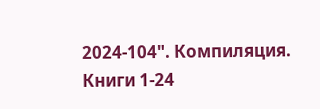2024-104". Компиляция. Книги 1-24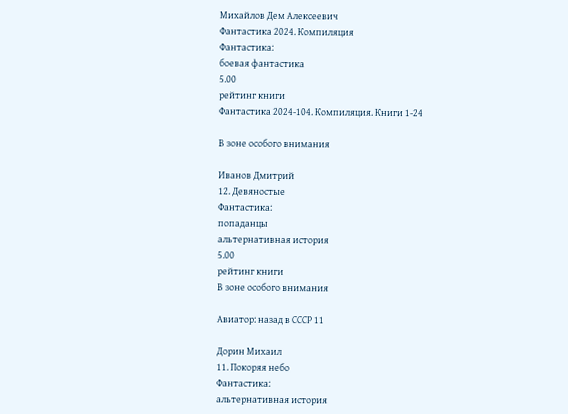Михайлов Дем Алексеевич
Фантастика 2024. Компиляция
Фантастика:
боевая фантастика
5.00
рейтинг книги
Фантастика 2024-104. Компиляция. Книги 1-24

В зоне особого внимания

Иванов Дмитрий
12. Девяностые
Фантастика:
попаданцы
альтернативная история
5.00
рейтинг книги
В зоне особого внимания

Авиатор: назад в СССР 11

Дорин Михаил
11. Покоряя небо
Фантастика:
альтернативная история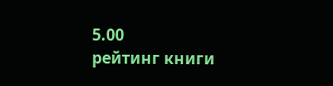5.00
рейтинг книги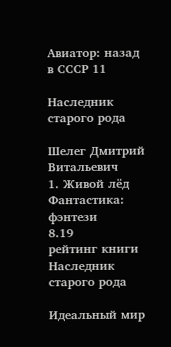Авиатор: назад в СССР 11

Наследник старого рода

Шелег Дмитрий Витальевич
1. Живой лёд
Фантастика:
фэнтези
8.19
рейтинг книги
Наследник старого рода

Идеальный мир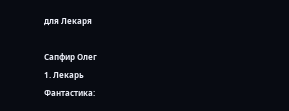для Лекаря

Сапфир Олег
1. Лекарь
Фантастика: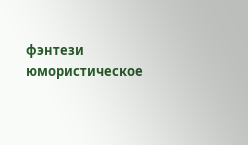фэнтези
юмористическое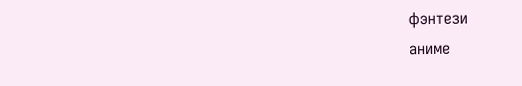фэнтези
аниме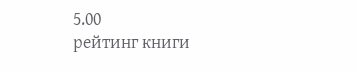5.00
рейтинг книги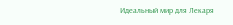Идеальный мир для Лекаря